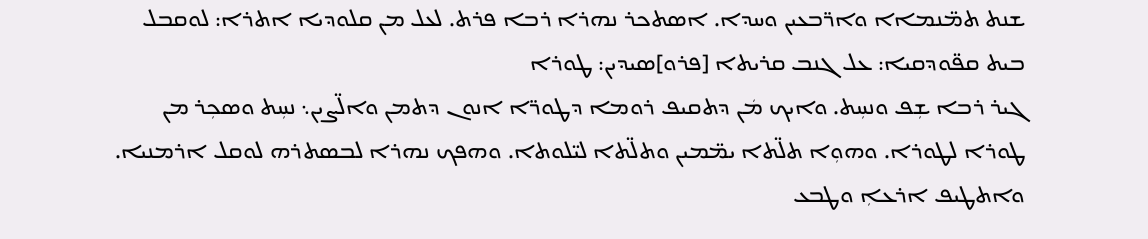ܫܢܬ ܬܡ̈ܢܡܐܐ ܘܐܪ̈ܒܥܝܢ ܘܚܕܐ. ܐܣܬܟܪ ܢܗܪܐ ܪܒܐ ܦܪܬ. ܠܥܠ ܡܢ ܩܠܘܕܝܐ ܐܬܪܐ: ܠܘܩܒܠ ܒܝܬ ܩܦ̈ܘܕܩܝܐ: ܥܠ ܓܢܒ ܩܪܝܬܐ [ܦܪܘ]ܣܝܕܝܢ: ܛܘܪܐ
ܓܝܪ ܪܒܐ ܫܼܦ ܘܢܚܼܬ. ܘܐܝܟ ܡܿܢ ܕܬܩܝܦ ܪܘܡܐ ܕܛܘܪ̈ܐ ܐܢܘܢ ܕܬܡܢ ܘܐܠ̈ܨܝܢ܆ ܢܚܼܬ ܘܣܟܼܪ ܡܢ ܛܘܪܐ ܠܛܘܪܐ. ܘܗܘܼܐ ܬܠ̈ܬܐ ܝܡ̈ܡܝܢ ܘܬܠ̈ܬܐ ܠܝ̈ܠܘܬܐ. ܘܗܦܟ ܢܗܪܐ ܠܒܣܬܪܗ ܠܘܩܠ ܐܪܡܢܝܐ. ܘܐܬܛܝܦ ܐܪܥܐܼ ܘܛܒܥ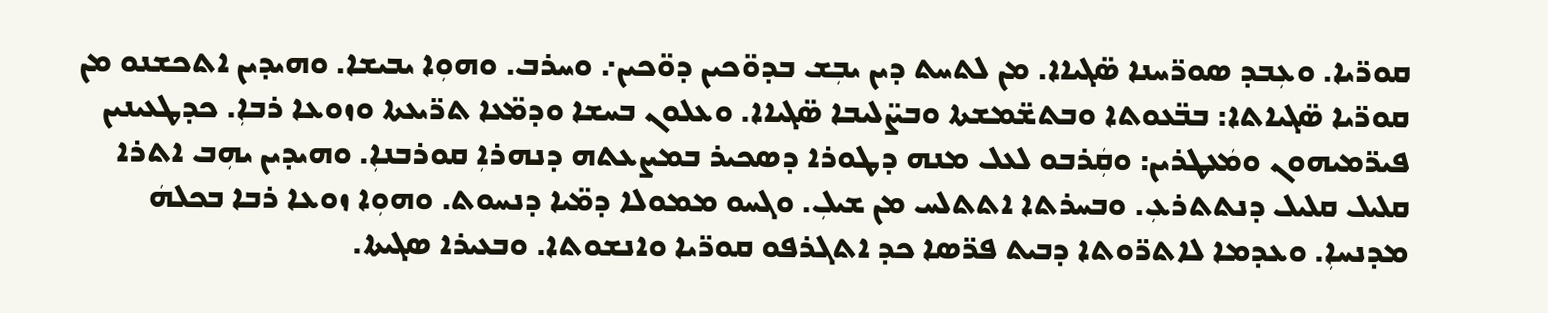ܩܘܪ̈ܝܐ. ܘܥܼܒܕ ܣܘܪ̈ܚܢܐ ܣ̈ܓܝܐܐ. ܡܢ ܠܬܚܬ ܕܝܢ ܝܒܼܫ ܒܕܘ̈ܟܝܢ ܕܘ̈ܟܝܢ܇ ܘܚܪܒ. ܘܗܘܼܐ ܝܒܝܫܐ. ܘܗܝܕܝܢ ܐܬܟܫܢܘ ܡܢ ܩܘܪ̈ܝܐ ܣ̈ܓܝܐܬܐ: ܒܒ̈ܥܘܬܐ ܘܒܬܫ̈ܡܫܬܐ ܘܒܨ̈ܠܝܒܐ ܣ̈ܓܝܐܐ. ܘܥܠܘܢ ܒܚܫܐ ܘܕܡ̈ܥܐ ܬܪ̈ܝܥܬܐ ܘܙܘܥܐ ܪܒܐܼ. ܟܕܛܥܝܢܝܢ ܦܝܪ̈ܡܝܗܘܢ ܘܡܿܥܛܪܝܢ: ܘܩܼܿܪܒܘ ܠܥܠ ܡܢܗ ܕܛܘܪܐ ܕܣܟܝܪ ܒܡܨܥܬܗ ܕܢܗܪܐܼ ܩܘܪܒܢܐܼ. ܘܗܝܕܝܢ ܝܗܼܒ ܐܬܪܐ ܩܠܝܠ ܩܠܝܠ ܕܢܬܬܪܥܼ. ܘܒܚܪܬܐ ܐܬܬܠܚ ܡܢ ܫܝܠܼ. ܘܓܚܘ ܡܡܘܠܐ ܕܡ̈ܝܐ ܕܢܚܘܬ. ܘܗܘܼܐ ܙܘܥܐ ܪܒܐ ܒܟܠܗܿ ܡܕܢܚܐܼ. ܘܥܕܡܐ ܠܐܬܪ̈ܘܬܐ ܕܒܝܬ ܦܪ̈ܣܐ ܟܕ ܐܬܓܪܦܘ ܩܘܪ̈ܝܐ ܘܐܢܫܘܬܐ. ܘܒܥܝܪܐ ܣܓܝܬܐ.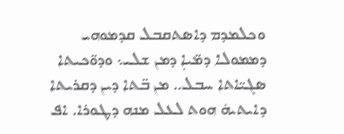ܘܟܠܡܕܡ ܕܐܣܬܩܒܠ ܩܕܡܘܗܝ ܕܡܡܘܠܐ ܕܡ̈ܝܐܼ ܕܡܢ ܫܠܝ܆ ܘܕܘ̈ܟܝܬܐ ܣܓܝ̈ܐܬܐ ܚܒܠ.. ܡܢ ܒ̈ܬܐ ܕܝܢ ܕܩܪܝܬܐ ܕܐܝܬܝܗܿ ܗܘܬ ܠܥܠ ܡܢܗ ܕܛܘܪܐ. ܐܦ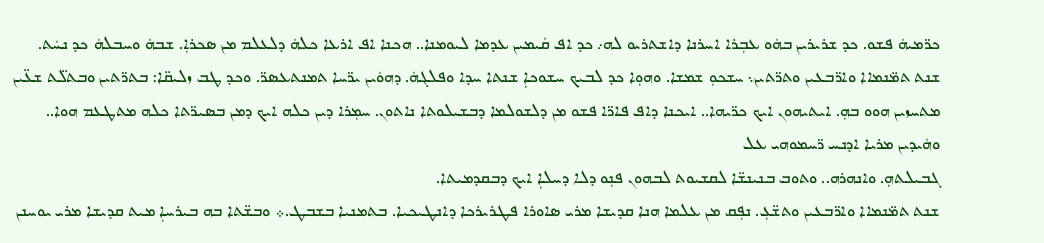ܟܪ̈ܡܝܗܿ ܦܫܘ. ܟܕ ܫܪܝܪܝܢ ܒܗܿܘ ܥܒܼܪܐ ܐܚܪܢܐ ܕܐܫܬܪܝܘ ܠܗ܇ ܟܕ ܐܦ ܩܿܝܡܝܢ ܥܕܡܐ ܠܝܘܡܢܐ.. ܗܟܢܐ ܐܦ ܐܪܥܐ ܟܠܗܿ ܕܠܥܠܡ ܡܢ ܣܟܪܐܼ. ܫܒܗܿ ܘܚܒܠܗܿ ܟܕ ܢܚܿܬ.
ܫܢܬ ܬܡ̈ܢܡܐܐ ܘܐܪ̈ܒܥܝܢ ܘܬܪ̈ܬܝܢ܆ ܚܫܟܘܼ ܫܡܫܐ. ܘܗܘܼܐ ܟܕ ܠܒܝܟ ܚܫܘܟܐܼ ܫܢܬܐ ܚܕܐ ܘܦܠܓܗܿ. ܕܗܘܿܝܢ ܝܪ̈ܚܐ ܬܡܢܬܥܣܪ̈. ܘܟܕ ܛܒ ܙܠܝܩ̈ܐ: ܒܬܪ̈ܬܝܢ ܘܒܬܠ̈ܬ ܫܥ̈ܝܢ ܡܬܚܙܝܢ ܗܘܘ ܒܗܼ. ܐܝܬܝܗܘܢ ܐܝܟ ܟܪ̈ܝܗܐ.. ܐܝܟܢܐ ܕܐܦ ܦܐܪ̈ܐ ܦܫܘ ܡܢ ܕܠܫܘܠܡܐ ܕܒܫܝܠܘܬܐ ܢܐܬܘܢ. ܚܡܼܪܐ ܕܝܢ ܟܠܗ ܐܝܟ ܕܡܢ ܒܣܝܪ̈ܬܐ ܟܠܗ ܡܬܛܥܡ ܗܘܐ.. ܘܗܿܝܕܝܢ ܡܪܝܐ ܐܕܢܚ ܪ̈ܚܡܘܗܝ ܥܠ
ܓܒܝܠܬܗܼ. ܘܐܢܗܪܗ.. ܘܬܘܒ ܒܢܝܢܫ̈ܐ ܠܩܫܝܘܬ ܠܒܗܘܢ ܦܢܼܘ ܕܠܐ ܕܚܠܐܼ ܐܝܟ ܕܒܩܕܡܝܬܐ.
ܫܢܬ ܬܡ̈ܢܡܐܐ ܘܐܪ̈ܒܥܝܢ ܘܬܫ̈ܥܼ. ܢܦܼܩ ܡܢ ܥܠܡܐ ܗܢܐ ܩܕܝܫܐ ܡܪܝ ܣܐܘܪܐ ܦܛܪܝܪܟܐ ܕܐܢܛܝܟܝܐ. ܒܬܡܢܝܐ ܒܫܒܛ.܀ ܘܒܫ̈ܬܐ ܒܗ ܒܝܪܚܐܼ ܡܝܬ ܩܕܝܫܐ ܡܪܝ ܝܘܚܢܢ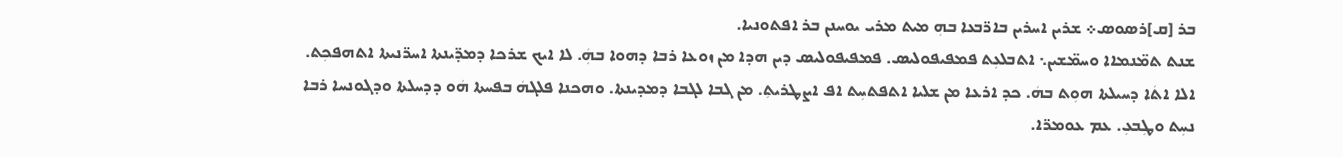ܒܪ [ܩ]ܪܣܘܣ܀ ܫܪܝܢ ܐܚܪܝܢ ܒܐܪ̈ܒܥܐ ܒܗܼ ܡܝܬ ܡܪܝ ܝܘܚܢܢ ܒܪ ܐܦܬܘܢܝܐ.
ܫܢܬ ܬܡ̈ܢܡܐܐ ܘܚܡ̈ܫܝܢ܆ ܐܬܒܠܥܼܬ ܦܡܦܝܦܘܠܝܣ. ܦܡܦܝܦܘܠܝܣ ܕܝܢ ܗܕܐ ܡܢ ܙܘܥܐ ܪܒܐ ܕܗܘܐ ܒܗܼܿ. ܠܐ ܐܝܟ ܫܪܟܐ ܕܡܕ̈ܝܢܬܐ ܐܚܪ̈ܢܝܬܐ ܐܬܗܦܟܼܬ. ܐܠܐ ܐܬܿܐ ܕܚܝܠܬܐ ܗܘܼܬ ܒܗܿ. ܟܕ ܐܪܥܐ ܡܢ ܫܠܝܐ ܐܬܦܬܚܼܬ ܐܦ ܐܨܛܪܝܬܼ. ܡܢ ܓܒܐ ܠܓܒܐ ܕܡܕܝܢܬܐ. ܘܗܟܢܐ ܦܠܓܗܿ ܒܦܚܬܐ ܗܿܘ ܕܕܚܠܬܐ ܘܕܓܘܢܚܐ ܪܒܐ ܢܚܼܬ ܘܛܼܒܥܼ. ܥܡ ܥܘܡܪ̈ܐ.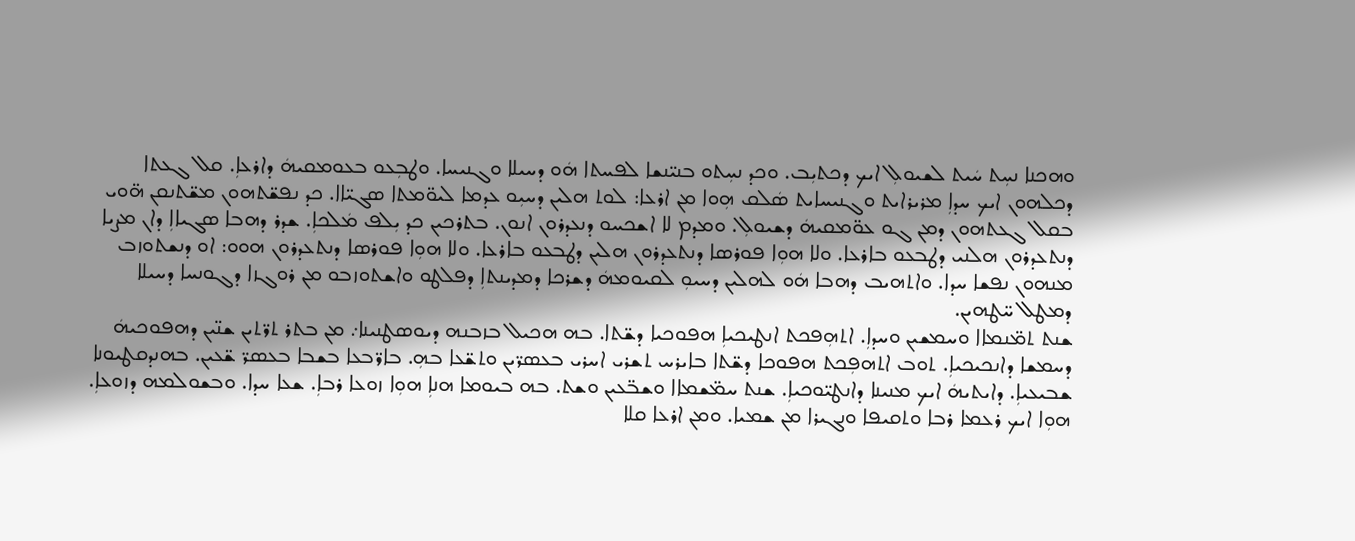ܘܗܟܢܐ ܢܚܼܬ ܚܿܝܬ ܠܫܝܘܠܼ ܐܝܟ ܕܟܬܝܼܒ. ܘܟܕ ܢܚܼܬܘ ܒܢܝ̈ܢܫܐ ܠܦܚܬܐ ܗܿܘ ܕܚܝܠܐ ܘܓܢܝܚܐ. ܘܛܒܼܥܘ ܒܥܘܡܩܝܗܿ ܕܐܪܥܐܼ. ܩܠ ܓܥܬܐ ܕܟܠܗܘܢ ܐܝܟ ܚܕܐܼ ܡܪܝܪܐܝܬ ܘܓܢܝܚܐܝܬ ܣܿܠܩ ܗܼܘܐ ܡܢ ܐܪܥܐ: ܠܘܬ ܗܠܝܢ ܕܚܝܼܘ ܥܕܡܐ ܠܝܘ̈ܡܬܐ ܣܓܝ̈ܐܐ. ܟܕ ܢܦܫ̈ܬܗܘܢ ܡܫ̈ܬܢܩܢ ܗ̈ܘܝ ܒܩܠ ܓܥܬܗܘܢ ܕܡܢ ܓܘ ܥܘ̈ܡܩܝܗܿ ܕܫܝܘܠܼ. ܘܡܕܡ ܠܐ ܐܫܟܚܘ ܕܢܥܕܪܘܢ ܐܢܘܢ. ܒܬܪܟܝܢ ܟܕ ܝܼܠܦ ܡܿܠܟܐܼ. ܫܕܪ ܕܗܒܐ ܣܓܝܐܐܼ ܕܐܢ ܡܨܝܐ ܕܢܬܥܕܪܘܢ ܗܠܢܝ ܕܛܒܥܘ ܒܐܪܥܐ. ܘܠܐ ܗܘܼܐ ܦܘܪܣܐ ܕܢܬܥܕܪܘܢ ܗܠܝܢ ܕܛܒܥܘ ܒܐܪܥܐ. ܘܠܐ ܗܘܼܐ ܦܘܪܣܐ ܕܢܬܥܕܪܘܢ ܗܘܘ: ܐܘ ܕܢܫܬܘܙܒ ܡܢܗܘܢ ܢܦܫܐ ܚܕܐ. ܘܐܬܗܝܒ ܕܗܒܐ ܗܿܘ ܠܗܠܝܢ ܕܚܝܘܼ ܠܩܝܘܡܗܿ ܕܫܪܟܐ ܕܡܕܝܢܬܐܼ ܕܦܠܛܘ ܘܐܫܬܘܙܒܘ ܡܢ ܪܘܓܙܐ ܕܓܘܢܚܐ ܕܚܝܠܐ ܕܡܛܠ ܚ̈ܛܗܝܢ.
ܫܢܬ ܬܡ̈ܢܡܐܐ ܘܚܡܫܝܢ ܘܚܕܐܼ. ܐܬܗܼܦܟܬ ܐܢܛܝܟܝܐܼ ܗܦܘܟܝܐ ܕܫ̈ܬܐ. ܒܗ ܗܟܝܠ ܒܙܒܢܗ ܕܝܘܣܛܢܝܢܐ܇ ܡܢ ܒܬܪ ܬܪ̈ܬܝܢ ܫܢ̈ܝܢ ܕܗܦܘܟܝܗܿ ܕܚܡܫܐ ܕܐܢܟܝܟܝܐܼ. ܬܘܒ ܐܬܗܦܼܟܬ ܗܦܘܟܐ ܕܫ̈ܬܐ ܒܐܝܪܚ ܬܫܪܝ ܐܚܪܝ ܒܥܣܪ̈ܝܢ ܘܬܫ̈ܥܐ ܒܗܼ. ܒܐܪ̈ܒܥܐ ܒܫܒܐ ܒܥܣܪ̈ ܫ̈ܥܝܢ. ܒܗܢܕܩܛܝܘܢܐ ܫܒܝܥܝܐܼ. ܕܐܝܬܝܗܿ ܐܝܟ ܡܢܝܢܐ ܕܐܢܛܝ̈ܘܟܝܐܼ. ܫܢܬ ܚܡ̈ܫܡܐܐ ܘܫܒ̈ܥܝܢ ܘܫܬ. ܒܗ ܒܝܘܡܐ ܗܢܐܼ ܗܘܼܐ ܙܘܥܐ ܪܒܐܼ. ܫܥܐ ܚܕܐ. ܘܒܫܘܠܡܗ ܕܙܘܥܐܼ. ܗܘܼܐ ܐܝܟ ܪܥܡܐ ܪܒܐ ܘܬܩܝܦܐ ܘܢܓܝܪܐ ܡܢ ܫܡܝܐ. ܘܡܢ ܐܪܥܐ ܩܠܐ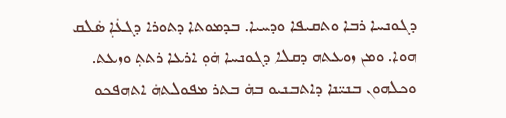ܕܓܘܢܚܐ ܪܒܐ ܘܬܩܝܦܐ ܘܕܚܝܐ. ܒܕܡܘܬܐ ܕܬܘܪܐ ܕܓܥܿܐܼ ܣܿܠܩ ܗܘܐ. ܘܡܢ ܙܘܥܬܗ ܕܩܠܐ ܕܓܘܢܚܐ ܗܿܘܼ ܐܪܥܐ ܪܬܬܼ ܘܙܥܬ. ܘܟܠܗܘܢ ܒܢܝ̈ܢܐ ܕܐܬܒܢܝܘ ܒܗܿ ܒܬܪ ܡܦܘܠܬܗܿ ܐܬܗܦܟܘ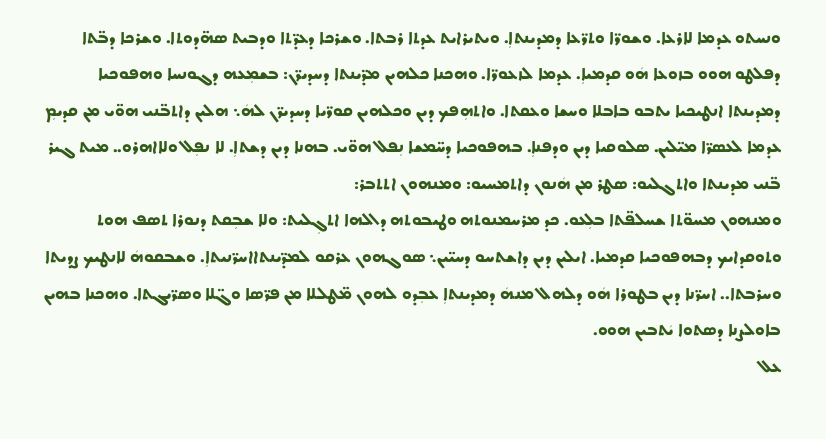ܘܢܚܬܘ ܥܕܡܐ ܠܐܪܥܐ. ܘܫܘܪ̈ܐ ܘܬܪ̈ܥܐ ܕܡܕܝܢܬܐܼ. ܘܝܬܝܪܐܝܬ ܥܕܬܐ ܪܒܬܐ. ܘܫܪܟܐ ܕܥܕ̈ܬܐ ܘܕܒܝܬ ܣܗ̈ܕܘܬܐ. ܘܫܪܟܐ ܕܒ̈ܬܐ ܕܦܠܛܘ ܗܘܘ ܒܙܘܥܐ ܗܿܘ ܩܕܡܝܐܼ. ܥܕܡܐ ܠܙܥܘܪ̈ܐ. ܘܗܟܢܐ ܟܠܗܝܢ ܡܕ̈ܝܢܬܐ ܕܚܕܝܪ̈ܢ: ܒܫܡܼܥܗ ܕܓܘܢܚܐ ܘܗܦܘܟܝܐ ܕܡܕܝܢܬܐ ܐܢܛܝܟܝܐ ܝܬܒܘ ܒܐܒܠܐ ܘܚܫܐ ܘܥܩܬܐ. ܘܐܬܗܼܦܟ ܕܝܢ ܘܟܠܗܝܢ ܩܘܪ̈ܝܐ ܕܚܕܝܪ̈ܢ ܠܗܿ܆ ܗܠܝܢ ܕܐܬܒ̈ܢܝ ܗܘ̈ܝ ܡܢ ܩܕܝܡܼ ܥܕܡܐ ܠܥܣܪ̈ܐ ܡܝ̈ܠܝܢ. ܣܠܘܩܝܐ ܕܝܢ ܘܕܦܢܐܼ. ܒܗܦܘܟܝܐ ܕܚ̈ܡܫܐ ܢܼܦܠ ܗܘ̈ܝ. ܒܗܢܐ ܕܝܢ ܕܫܬܐܼ. ܠܐ ܢܦܼܠ ܘܠܐܐܗܪܘ.. ܡܝܬ ܓܝܪ ܒ̈ܢܝ ܡܕܝܢܬܐ ܘܐܬܓܠܝܘ: ܣܛܪ ܡܢ ܗܿܢܘܢ ܕܐܬܡܚܝܘ: ܘܡܢܗܘܢ ܐܬܬܒܪ:
ܘܡܢܗܘܢ ܡܚܘ̈ܬܐ ܫܚܠܦ̈ܬܐ ܒܠܼܥܘ. ܟܕ ܡܪܚܡܢܘܬܗ ܘܛܝܒܘܬܗ ܕܐܠܗܐ ܐܬܓܼܠܝܬ: ܘܠܐ ܫܒܼܩܬ ܕܢܘܪܐ ܬܣܦ ܗܘܬ ܘܬܘܩܕܐܝܟ ܕܒܗܦܘܟܝܐ ܩܕܡܝܐ. ܐܝܠܝܢ ܕܝܢ ܕܐܫܬܚܘ ܕܚܝ̈ܝܢ܆ ܣܘܓܗܘܢ ܥܪܩܘ ܠܡܕ̈ܝܢܬܐܐܚܪ̈ܢܝܬܐܼ. ܘܫܒܩܘܗܿ ܠܐܢܛܝܟ ܨܕܝܬܐ ܘܚܪܒܬܐ.. ܐܚܪ̈ܢܐ ܕܝܢ ܒܛܘܪܐ ܗܿܘ ܕܠܗܠ ܡܢܗܿ ܕܡܕܝܢܬܐܼ ܥܒܼܕܘ ܠܗܘܢ ܡ̈ܛܠܠܐ ܡܢ ܦܪ̈ܣܐ ܘܓ̈ܠܐ ܘܣܪ̈ܝܓܬܐ. ܘܗܟܢܐ ܒܗܝܢ ܒܐܘܠܨܢܐ ܕܣܬܘܐ ܝܿܬܒܝܢ ܗܘܘ.
ܥܠ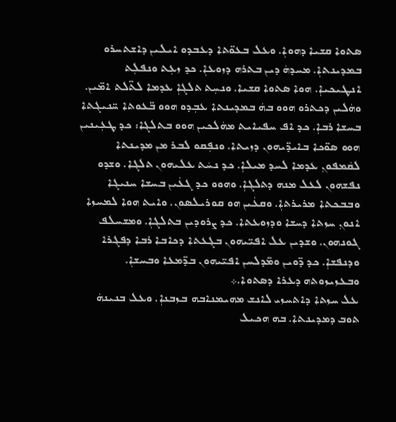ܣܬܘܐ ܩܫܝܐ ܕܗܘܐܼ. ܘܥܠ ܒܥܘ̈ܬܐ ܕܥܒܕܘ ܐܝܠܝܢ ܕܐܫܬܚܪܘ ܒܡܕܝܢܬܐܼ. ܡܚܕܗܿ ܕܝܢ ܒܬܪܗ ܕܙܘܥܐܼ. ܟܕ ܙܥܼܬ ܘܢܦܠܼܬ ܐܢܛܝܟܝܐܼ. ܗܘܐ ܣܬܘܐ ܩܫܝܐ. ܘܢܚܼܬ ܬܠܓܐܼ ܥܕܡܐ ܠܬ̈ܠܬ ܐܡ̈ܝܢ. ܘܗܿܠܝܢ ܕܟܬܪܘ ܗܘܘ ܒܗܿ ܒܡܕܝܢܬܐ ܥܒܼܕܘ ܗܘܘ ܒ̈ܥܘܬܐ ܚ̈ܢܝܓܬܐ ܒܚܫܐ ܪܒܐܼ. ܟܕ ܐܦ ܚܦܝܐܝܬ ܡܗܿܠܟܝܢ ܗܘܘ ܒܬܠܓܐ: ܟܕ ܛܥܼܝܢܝܢ ܗܘܘ ܣܘ̈ܟܐ ܒܐܝܕ̈ܝܗܘܢ ܕܙܝܬܐ. ܘܢܦܼܩܘ ܠܒܪ ܡܢ ܡܕܝܢܬܐ ܠܩܿܡܦܘܢܼ ܥܕܡܐ ܠܚܕ ܡܝܠܐܼ. ܟܕ ܢܚܿܬ ܥܠܝܗܘܢ ܬܠܓܐ. ܘܫܕܘ ܢܦܫܗܘܢ ܠܥܠ ܡܢܗ ܕܬܠܓܐܼ. ܘܗܘܘ ܟܕ ܓܥܿܝܢ ܒܚܫܐ ܚܢܝܓܐ ܘܒܒܟܬܐ ܡܪܝܪܬܐܼ. ܘܩܥܿܝܢ ܗܘ ܩܘܪܝܠܣܘܢ. ܘܐܝܬ ܗܘܐ ܠܡܚܙܐ ܐܢܘܢܼ ܚܙܬܐ ܕܚܫܐ ܘܕܙܘܥܬܐ. ܟܕ ܨܪܘܕܝܢ ܒܬܠܓܐܼ. ܘܡܫܚܠܦ ܓܘܢܗܘܢ. ܘܫܕܝܢ ܥܠ ܐܦܝ̈ܝܗܘܢ ܒܓܥܬܐ ܕܟܐܒܐ ܪܒܐ ܕܦܓܪܐ ܘܕܢܦܫܐܼ. ܟܕ ܕ̈ܘܝܢ ܘܡ̈ܕܠܚܢ ܐܦܝ̈ܝܗܘܢ ܒܕ̈ܡܥܐ ܘܒܚܫܐܼ. ܘܒܥܙܝܙܘܬܗ ܕܥܪܐ ܕܣܬܘܐ.܀
ܥܠ ܚܙܬܐ ܕܐܬܚܙܝ ܠܐܢܫ ܡܗܝܡܢܐܒܗ ܒܙܒܢܐܼ. ܘܥܠ ܒܢܝܢܗܿ ܬܘܒ ܕܡܕܝܢܬܐ. ܒܗ ܗܟܝܠ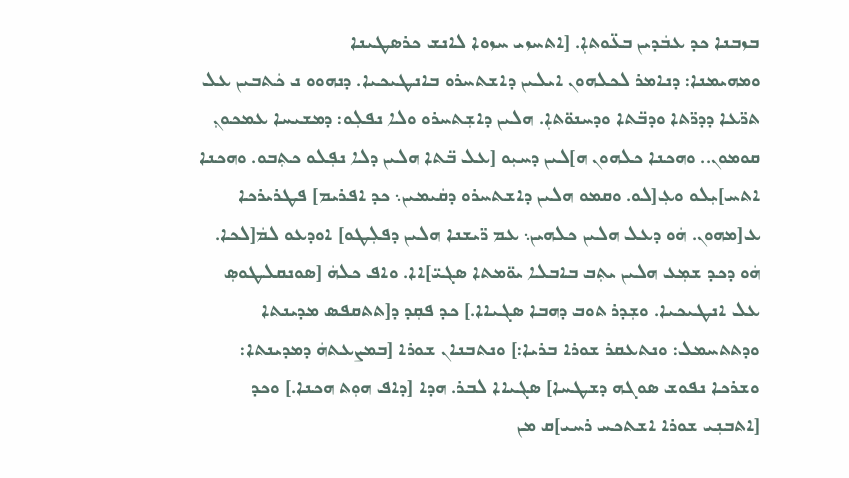ܒܙܒܢܐ ܟܕ ܥܒܿܕܝܢ ܒܥ̈ܘܬܐܼ. [ܐܬܚܙܝ ܚܙܘܐ ܠܐܢܫ ܟܪܣܛܝܢܐ
ܘܡܗܝܡܢܐ: ܕܢܐܡܪ ܠܟܠܗܘܢ ܐܝܠܝܢ ܕܐܫܬܚܪܘ ܒܐܢܛܝܟܝܐ. ܕܢܗܘܘ ܢ ܟܿܬܒܝܢ ܥܠ ܬܪ̈ܥܐ ܕܕܪ̈ܬܐ ܘܕܒ̈ܬܐ ܘܕܚܢܘ̈ܬܐܼ. ܗܠܝܢ ܕܐܫܼܬܚܪܘ ܘܠܐ ܢܦܠܼܘ: ܕܡܫܝܚܐ ܥܡܟܘܢܼ ܩܘܡܘܢ.. ܘܗܟܢܐ ܟܠܗܘܢ ܗ]ܠܝܢ ܕܚܝܼܘ [ܥܠ ܒ̈ܬܐ ܗܠܝܢ ܕܠܐ ܢܦܼܠܘ ܟܬܼܒܘ. ܘܗܟܢܐ ܐܬܚ]ܝܼܠܘ ܘܥܼ[ܠܘ. ܘܩܡܘ ܗܠܝܢ ܕܐܫܬܚܪܘ ܕܩܿܝܡܝܢ܆ ܟܕ ܐܦܪܝܡ] ܦܛܪܝܪܟܐ ܥ[ܡܗܘܢ. ܗܿܘ ܕܥܠ ܗܠܝܢ ܟܠܗܝܢ܆ ܥܡ ܪ̈ܝܫܢܐ ܗܠܝܢ ܕܦܠܼܛܘ] ܐܘܕܥܘ ܠܡܿ[ܠܟܐ. ܗܿܘ ܕܟܕ ܫܡܼܥ ܗܠܝܢ ܝܬܼܒ ܒܐܒܠܐ ܝܘ̈ܡܬܐ ܣܓܝ̈]ܐܐ. ܘܐܦ ܟܠܗܿ [ܣܘܢܩܠܛܘܣܼ ܥܠ ܐܢܛܝܟܝܐ. ܘܫܼܕܪ ܬܘܒ ܕܗܒܐ ܣܓܝܐܐ.] ܟܕ ܦܩܼܕ ܕ[ܬܬܩܦܣ ܡܕܝܢܬܐ ܘܕܬܬܚܡܠ: ܘܢܬܥܩܪ ܫܘܪܐ ܒܪܝܐ:] ܘܢܬܒܢܐܢ ܫܘܪܐ [ܒܡܨܥܬܗܿ ܕܡܕܝܢܬܐ: ܘܫܪܟܐ ܢܦܘܫ ܣܘܓܗ ܕܫܛܚܐ] ܣܓܝܐܐ ܠܒܪ. ܗܕܐ [ܕܐܦ ܗܘܼܬ ܗܟܢܐ.] ܘܟܕ [ܐܬܒܢܼܝ ܫܘܪܐ ܐܫܬܟܚ ܪܚܝ]ܩ ܡܢ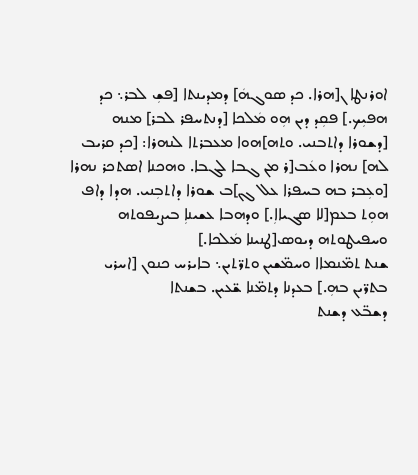ܐܘܪܢܛܐ ܢ[ܗܪܐ. ܟܕ ܣܘܓܗܿ] ܕܡܕܝܢܬܐ [ܦܫܼ ܠܒܪ܆ ܟܕ ܗܦܝܼܟ.] ܦܩܼܕ ܕܝܢ ܗܼܘ ܡܿܠܟܐ [ܕܢܬܚܦܪ ܠܒܪ] ܡܢܗ [ܕܫܘܪܐ ܕܐܬܒܢܝ. ܘܬܗ]ܗܘܐ ܡܥܒܪܬܐ ܠܢܗܪܐ: [ܟܕ ܩܪܝܒ ܠܗ] ܢܗܪܐ ܘܥܿܒ[ܪ ܡܢ ܓܒܐ ܠܓܒܐ. ܘܗܟܢܐ ܐܣܬܟܪ ܢܗܪܐ [ܘܥܼܒܪ ܒܗ ܒܚܦܪܐ ܥܠ ܓܢ]ܒ ܫܘܪܐ ܕܐܬܒܼܢܝ. ܗܕܐ ܕܐܦ ܗܘܼܬ ܒܥܡ[ܠܐ ܣܓܝܐܐܼ.] ܘܕܗܒܐ ܥܫܝܢܐܼ ܒܝܨܝܦܘܬܗ ܘܚܦܝܛܘܬܗ ܕܝܘܣ[ܛܢܝܢܐ ܡܿܠܟܐ.]
ܫܢܬ ܬܡ̈ܢܡܐܐ ܘܚܡ̈ܫܝܢ ܘܬܪ̈ܬܝܢ܆ ܒܐܝܪܚ ܟܢܘܢ [ܐܚܪܝ ܒܬܪ̈ܝܢ ܒܗܼ.] ܒܥܕܢܐ ܕܬܡ̈ܢܐ ܫ̈ܥܝܢ. ܒܫܢܬܐ
ܕܫܒ̈ܥ ܕܫܢܬ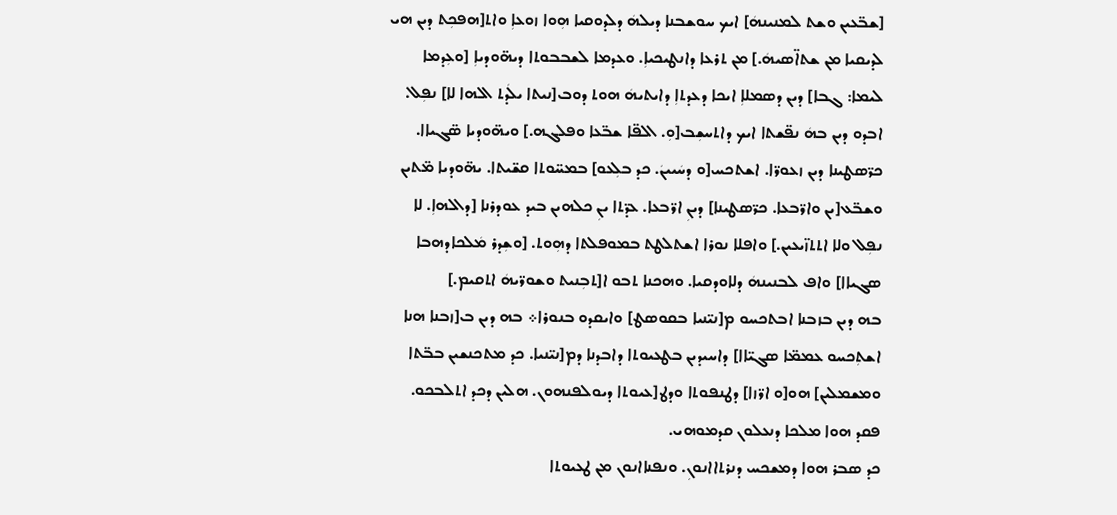[ܫܒ̈ܥܝܢ ܘܫܬ ܠܡܢܝܢܗܿ] ܐܝܟ ܚܘܫܒܢܐ ܕܝܠܗܿ ܕܠܕܘܩܝܐ ܗܼܘܐ ܙܘܥܐܼ ܘܐܬ[ܗܦܟܼܬ ܕܝܢ ܗܝ ܠܕܝܩܝܐ ܡܢ ܫܬܐ̈ܣܝܗܿ.] ܡܢ ܬܪܥܐ ܕܐܢܛܝܟܝܐܼ. ܘܥܕܡܐ ܠܫܒܒܘܬܐ ܕܝܗ̈ܘܕܝܐܼ [ܘܥܼܕܡܐ ܠܝܡܐ: ܓܒܐ] ܕܝܢ ܕܣܡܠܐܼ ܐܝܟܐ ܕܥܕܬܐܼ ܕܐܝܬܝܗܿ ܗܘܬ ܕܘܒ[ܢܝܬܐ ܝܠܿܕܬ ܐܠܗܐ ܠܐ] ܢܦܼܠ. ܐܒܕܘ ܕܝܢ ܒܗܿ ܢܦ̈ܫܬܐ ܐܝܟ ܕܐܬܚܫܼܒ[ܘܼ. ܐܠܦ̈ܐ ܫܒ̈ܥܐ ܘܦܠܓܗ.] ܘܝܗ̈ܘܕܝܐ ܣ̈ܓܝܐܐ. ܟܪ̈ܣܛܝܢܐ ܕܝܢ ܙܥܘܪ̈ܐ. ܐܫܬܟܚ[ܘ ܕܚܿܝܝܢܿ. ܟܕ ܒܠܼܥܘ] ܒܡܚ̈ܘܬܐ ܩܫ̈ܝܬܐ. ܝܗ̈ܘܕܝܐ ܡ̈ܬܝܢ ܘܫܒ̈ܥ[ܝܢ ܘܐܪ̈ܒܥܐ. ܟܪ̈ܣܛܝܢܐ] ܕܝܢܼ ܐܪ̈ܒܥܐ. ܥܕ̈ܬܐ ܝܢܼ ܟܠܗܝܢ ܒܝܕ ܥܘܕܪܢܐ [ܕܐܠܗܐܼ. ܠܐ ܢܦܼܠ ܘܠܐ ܐܬܬܙ̈ܝܥܝܢ.] ܘܐܦܠܐ ܢܘܪܐ ܐܫܬܠܛܬ ܒܡܘܦܠܬܐ ܕܗܼܘܬ. [ܘܫܼܕܪ ܡܿܠܟܐܕܗܒܐ ܣܓܝܐܐ] ܘܐܦ ܠܒܢܝܢܗܿ ܕܠܐܘܕܩܝܐ. ܘܗܟܢܐ ܬܒܘ ܐ[ܬܒܼܢܝܬ ܘܫܘܪ̈ܝܗܿ ܐܬܩܝܡ.]
ܒܗ ܕܝܢ ܒܙܒܢܐ ܐܒܬܟܚܘ ܡ[ܢܝ̈ܢܝܐ ܒܩܘܣܛ] ܘܐܝܩܕܘ ܒܢܘܪܐ܀ ܒܗ ܕܝܢ ܒ[ܙܒܢܐ ܗܢܐ ܐܫܬܼܟܚܘ ܥܡܡ̈ܐ ܣܓܝ̈ܐܐ] ܕܐܚܝܕܝܢ ܒܛܥܝܘܬܐ ܕܐܒܕܢܐ ܕܡ[ܢܝ̈ܢܝܐ. ܟܕ ܡܬܟܢܫܝܢ ܒܒ̈ܬܐ ܘܡܫܡܠܝܢ] ܗܘ[ܘ ܐܪ̈ܙܐ] ܕܛܢܦܘܬܐ ܘܕܛ[ܥܝܘܬܐ ܕܝܘܠܦܢܗܘܢ. ܗܠܝܢ ܕܟܕ ܐܬܠܒܟܘ. ܦܩܕ ܗܘܐ ܡܠܟܐ ܕܢܥܠܘܢ ܩܕܡܘܗܝ.
ܟܕ ܣܒܪ ܗܘܐ ܕܡܫܟܚ ܕܢܪܬܐܐܢܘܢܼ. ܘܢܦܢܐܐܢܘܢ ܡܢ ܛܥܝܘܬܐ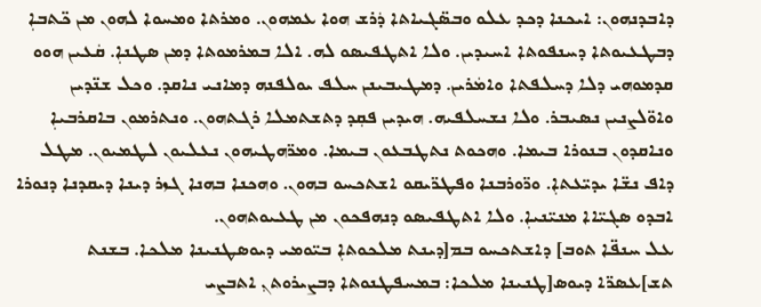ܕܐܒܕܢܗܘܢ: ܐܝܟܢܐ ܕܟܕ ܥܠܘ ܘܒܣ̈ܓܝܐܬܐ ܕܿܪܫ ܗܘܐ ܥܡܗܘܢ. ܘܡܪܬܐ ܘܡܚܘܐ ܠܗܘܢ ܡܢ ܟ̈ܬܒܐܼ ܕܒܛܥܝܘܬܐ ܕܚܢܦܘܬܐ ܐܚܝܕܝܢ. ܘܠܐ ܐܬܛܦܝܣܘ ܠܗ. ܐܠܐ ܒܡܪܡܘܬܐ ܕܡܢ ܣܛܢܐܼ. ܩܿܥܝܢ ܗܘܘ ܩܕܡܘܗܝ ܕܠܐ ܕܚܠܦܬܐ ܘܐܡܿܪܝܢ. ܕܡܛܝܒܝܢܢ ܚܠܦ ܝܘܠܦܢܗ ܕܡܐܢܝ ܢܐܩܕ. ܘܟܠ ܫܢ̈ܕܝܢ ܘܐܘ̈ܠܨܢܝܢ ܢܣܝܒܪ. ܘܠܐ ܢܫܚܠܦܝܗ. ܗܝܕܝܢ ܦܩܼܕ ܕܬܫܬܡܠܐ ܪܓܬܗܘܢ. ܘܢܬܪܡܘܢ ܒܐܩܪܒܝܐܼ ܘܢܐܩܕܘܢ ܒܢܘܪܐ ܒܝܡܐ. ܘܗܟܘܬ ܢܬܛܒܥܘܢ ܒܝܡܐ. ܘܡܪ̈ܗܛܝܗܘܢ ܢܥܠܝܘܢ ܠܛܡܝܘܢ. ܡܛܠ ܕܐܦ ܢܫ̈ܐ ܝܕܝ̈ܥܬܐܼ. ܘܪ̈ܘܪܒܢܐ ܘܦܛܪ̈ܝܩܘ ܐܫܬܟܚܘ ܒܗܘܢ. ܘܗܟܢܐ ܒܗܢܐ ܓܙܪ ܕܝܢܐ ܕܝܩܕܢܐ ܕܢܘܪܐ ܐܒܕܘ ܣܓܝ̈ܐܐ ܡܢܝ̈ܢܝܐܼ. ܘܠܐ ܐܬܛܦܝܣܘ ܕܢܗܦܟܘܢ ܡܢ ܛܥܝܘܬܗܘܢ.
ܥܠ ܚܢܦ̈ܐ ܬܘܒ] ܕܐܫܬܟܚܘ ܒܡ[ܕܝܢܬ ܡܠܟܘܬܐܼ ܒܝ̈ܘܡܝ ܕܝܘܣܛܢܝܢܐ ܡܠܟܐ. ܒܫܢܬ ܬܫ]ܥܣܪ̈ܐ ܕܝܘܣ[ܛܢܝܢܐ ܡܠܟܐ: ܒܡܚܦܛܢܘܬܐ ܕܒܨܝܪܘܬܢܼ ܐܬܒܨܝ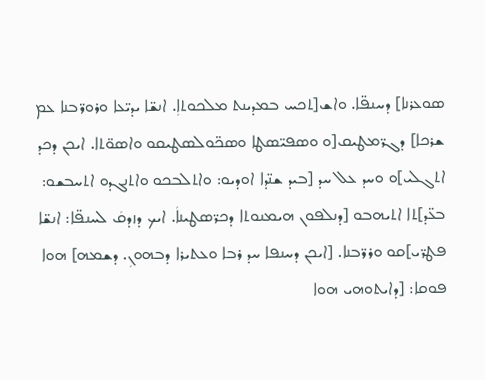ܣܘܥܪܢܐ] ܕܚܢܦ̈ܐ. ܘܐܫ[ܬܟܚ ܒܡܕܝܢܬ ܡܠܟܘܬܐܼ. ܐܢܫ̈ܐ ܝܕܝ̈ܥܐ ܘܪܘܪ̈ܒܢܐ ܥܡ ܫܪܟܐ] ܕܓܪ̈ܡܛܝܩ[ܘ ܘܣܦܝ̈ܣܛܐ ܘܣܟ̈ܘܠܣܛܝܩܘ ܘܐܣܘ̈ܬܐ. ܐܝܟܢ ܕܟܕ ܐܬܓܠܝ]ܘ ܘܚܕ ܥܠ ܚܕ [ܒܝܕ ܫܢ̈ܕܐ ܐܘܕܝܘ: ܘܐܬܠܒܟܘ ܘܐܬܢܓܕܘ ܐܬܚܒܫܘ: ܒܥ̈ܕ]ܬܐ ܐܬܝܗܒܘ [ܕܢܠܦܘܢ ܗܝܡܢܘܬܐ ܕܟܪ̈ܣܛܝܢܐܿ. ܐܝܟ ܕܙܕܩܿ ܠܚܢܦ̈ܐ: ܐܢܫ̈ܐ ܦܛܪ̈ܝ]ܩܘ ܘܪܪ̈ܒܢܐ. [ܐܝܟܢ ܕܚܢܦܐ ܚܕ ܪܒܐ ܘܥܬܝܪܐ ܕܒܗܘܢܼ. ܕܫܡܗ] ܗܘܐ ܦܘܩܐ: [ܕܐܝܬܘܗܝ ܗܘܐ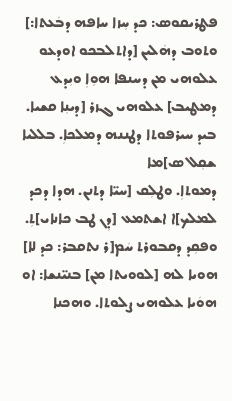ܦܛܪܝܩܘܣ: ܟܕ ܚܼܙܐ ܚܐܦܗ ܕܒܿܥܬܐ:] ܘܬܘܒ ܕܗܿܠܝܢ [ܕܐܬܠܒܟܘ ܐܘܕܥܘ ܥܠܘܗܝ ܡܢ ܕܚܢܦܐ ܗܘܼܐܼ ܘܝܼܕܥ ܕܡܛܝܒ] ܥܠܘܗܝ ܓܙܪ [ܕܝܢܼܐ ܩܫܝܐ. ܒܝܕ ܚܝܪܦܘܬܐ ܕܛܢܢܗ ܕܡܠܟܐܼ. ܒܠܠܝܐ ܫܩܼܠ ܣ]ܡܐ
ܕܡܘܬܐܼ. ܘܛܠܼܩ [ܚܝ̈ܐ ܕܬܢܢ. ܗܕܐ ܕܟܕ ܠܡܠܟ]ܐ ܐܫܬܡܥ [ܕܼܢ ܛܒ ܟܐܢܐܝ]ܬܼ. ܘܦܩܼܕ ܕܩܒܘܪܬ ܚܿܡ[ܪ ܢܬܩܒܪ: ܟܕ ܠܐ] ܗܘܝܐ ܠܗ [ܠܘܘܝܬܐ ܡܢ] ܒܢܝ̈ܢܫܐ: ܐܘ ܗܘܿܝܐ ܥܠܘܗܝ ܨܠܘܬܐ. ܘܗܟܢܐ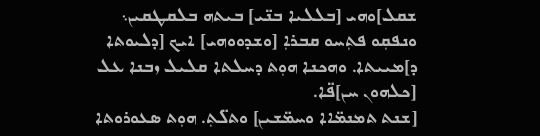ܫܩܠ]ܘܗܝ [ܒܠܠܝܐ ܒܢ̈ܝ] ܒܝܬܗ ܒܠܩܛܩܝܢ܆ ܘܢܦܩܼܘ ܦܬܼܚܘ ܩܒܪܐܼ [ܘܫܕܘܘܗܝ] ܐܝܟ [ܕܠܝܘܬܐ ܕ]ܡܝܝܬܐ. ܘܗܟܢܐ ܗܘܼܬ ܕܚܠܬܐ ܩܠܝܠ ܙܒܢܐ ܥܠ [ܟܠܗܘܢ ܚܢ]ܦ̈ܐ.
[ܫܢܬ ܬܡܢܡ̈ܐܐ ܘܚܡ̈ܫܝܢ] ܘܬܠ̈ܬܼ. ܗܘܼܬ ܣܥܘܪܘܬܐ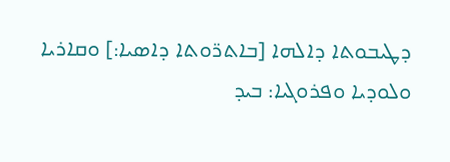ܕܛܝܒܘܬܐ ܕܐܠܗܐ [ܒܐܬܪ̈ܘܬܐ ܕܐܣܝܐ:] ܘܩܐܪܝܐ ܘܠܘܕܝܐ ܘܦܪܘܓܝܐ: ܒܝܕ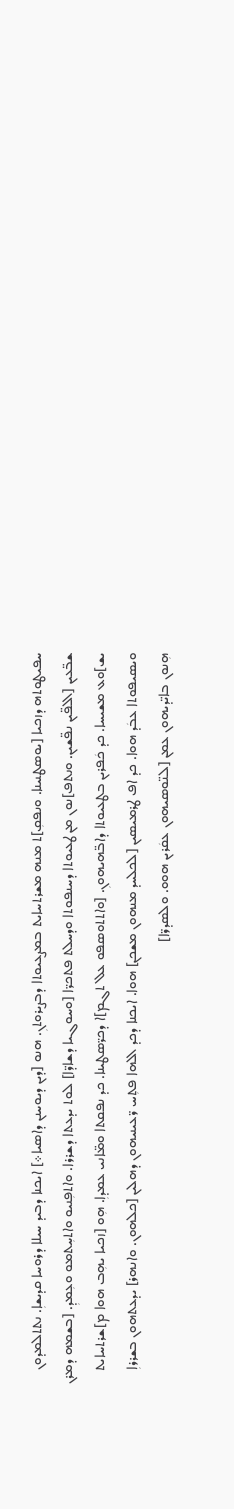ܚܦܝܛܘܬܗ ܕܙܟܝܐ [ܝܘܣܛܢܝܢܐ. ܘܢܦܩܼ]ܬ ܡܢܗ ܡܫܪܬܚܐܝܬ ܒܡܨܥܝܘܬܐ ܕܒܨܝܪܘܬܢܼ. ܗܢܘ [ܕܝܢ ܕܝܘܚܢܢ ܕܐܣܝܐ܀] ܐܝܟܢܐ ܕܒܝܕ ܚܝܠܐ ܕܪܘܚܐ ܩܕܝܫܐܼ. ܢܬܬܠܡܕܘܢ ܫܒ̈ܥܝܢ [ܐܠܦ̈ܝܢ ܢܦ̈ܫܝܢ. ܘܢܬܦ]ܢܘܢ ܡܢ ܛܥܝܘܬܐ ܕܚܢܦܘܬܐ ܘܕܚܠܬ ܦܬܟܪ̈ܐ [ܘܚܘܓܝܐ ܕܫܐܕ̈ܐ] ܠܘܬ ܝܕܥܬܐ ܕܫܪܪܐ. ܘܐܬܦܼܢܝܘ ܘܐܬܚܼܬܡܘ ܘܥܼܡܕܼ. [ܒܫܡܗ ܕܡܪܢ ܝܫ]ܘܥ ܡܫܝܚܐ. ܟܕ ܟܿܦܪܝܢ ܒܛܥܝܘܬܐ ܕܐܒ̈ܗܝܗܘܢܼ. [ܘܐܬܬܘܣܦܘ ܥܠ ܬܓܡ]ܐ ܕܟܪ̈ܣܛܝܢܐ. ܟܕ ܢܦܩܬܐ ܘܡ̈ܐܢܝ ܥܡܕܐܼ. ܗܼܘ [ܙܟܝܐ ܝܗܼܒ ܗܘܐ ܡ]ܫܪܬܚܐܝܬ ܘܝܣܝܦܘܬܐ ܥܒܿܕ ܗܘܐ. ܟܕ ܐܦ ܛܪܡܝܣܝܢ [ܠܟܠܚܕ ܡܢܗܘܢ ܡܫܟܢ] ܗܘܐ. ܐܝܟܢܐ ܕܟܕ ܐܠܗܐ ܦܬܼܚ ܪ̈ܥܝܢܝܗܘܢ ܕܗܠܝܢ [ܟܠܗܘܢ. ܘܐܢܗܪ] ܝܕܥܬܗܘܢ ܒܫܪܪܐܼ ܗܼܢܘܢ ܒܐܝ̈ܕܝܗܘܢ ܥܡܢ [ܠܢ̈ܘܣܝܗܘܢ ܥܩܿܪܝܢ ܗܘܘ. ܘܠܣܕܪ̈ܐ]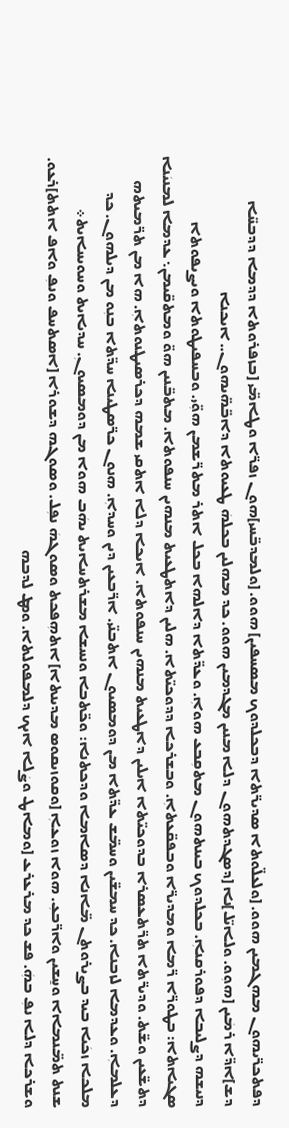ܕܦܬܟܪ̈ܝܗܘܢ ܡܗܓܡܝܢ ܗܘܘ. [ܘܠܥܠ̈ܘܬܐ ܣܕܝܪ̈ܬܐ ܕܒܟܠܕܘܟ ܡܣܚܦܝܢ] ܗܘܘ. [ܘܠܡܕܒ̈ܚܝ]ܗܘܢ ܙܦܪ̈ܐ ܘܛܐܡ̈ܝ [ܒܙܦܪܘܬܐ ܕܕܡܐ ܕܕܒܚ̈ܐ ܕܫ]ܐܕ̈ܐ ܪܡܿܝܢ [ܗܘܼܘ. ܘܠܐܝ̈ܠ]ܢܐ [ܕܣܓܕܬܗܘܢ ܕܠܐ ܡܢܝܢ ܡܓܕܡܝܢ ܗܘܘ. ܟܕ ܡܗܠܝܢ ܒܟܠܗܿ ܛܥܝܘܬܐ ܕܐܒ̈ܗ̈ܝܗܘܢ.. ܐܝܟܢܐ
ܕܢܝܫܗ ܕܨܠܝܒܐ ܕܦܘܪܩܢܐܼ. ܒܟܠܕܘܟ ܒܝܢܬܗܘܢ ܡܬܩܼܒܥ ܗܘܐܼ. ܘܥܕ̈ܬܐ ܕܐܠܗܐ ܒܟܠ ܐܬܪ ܡܬܪ̈ܫܡܢ ܗܘܼ̈ܝ. ܘܒܚܦܝܛܘܬܐ ܘܝܨܝܦܘܬܐ ܣܓܝܐܬܐ: ܒܛܘܪ̈ܐ ܪ̈ܡܐ ܘܡܕܝܪ̈ܐ ܘܒܦܩ̈ܥܬܐܼ. ܘܒܫܪܟܐ ܕܕܘܟܝ̈ܬܐ. ܗܠܝܢ ܕܐܬܛܥܝܬ ܡܢܗܝܢ ܚܢܦܘܬܐ. ܡܬܒ̈ܢܝܢ ܗܘ̈ ܘܡܬܩ̈ܝܡܢ܆ ܥܕܡܐ ܠܡܢܝܿܢܐ ܕܬܫ̈ܥܝܢ ܘܫ̈ܬ. ܘܕܝܪ̈ܬܐ ܬܪ̈ܬܥܣܪܐ ܒܕܘܟܝ̈ܬܐ ܐܝܠܝܢ ܕܐܛܥܝܬ ܡܢܗܝܢ ܚܢܦܘܬܐ. ܐܝܟܐ ܕܠܐ ܐܬܩܝ ܫܡܗ ܕܟܪܣܝܛܢܘܬܐܼ. ܗܐ ܡܢ ܬܪ̈ܡܝܬܗ ܕܥܠܡܐܼ. ܘܥܕܡܐ ܠܙܒܢܐ. ܟܕ ܚܡܫ̈ܝܢ ܘܚܡ̈ܫ ܥܕ̈ܬܐ ܡܢ ܕܘܡܣܝܘܢ ܐܬܒܢ̈ܝ. ܐܪ̈ܒܥܝܢ ܕܝܢ ܘܚܕܐܼ. ܗܢܘܢ ܟܪ̈ܣܛܝܢܐ ܚܕ̈ܬܐ ܒܢܼܘ ܡܢ ܕܝܠܗܘܢ. ܟܕ ܡܠܟܐ ܙܟܿܝܐ ܒܝܕ ܒܨܝܪܘܬܢ ܡ̈ܐܢܐ ܕܣܐܡܐ ܘܕܟܬܢܐ: ܘܟ̈ܬܒܐ ܘܢܚܫܐ ܡܫܪܬܚܐܝܬ ܝܗܿܒ ܗܘܐ ܡܢ ܕܘܡܣܝܘܢܼ. ܚܕܝܐܝܬ ܘܚܘܝܚܐܝܬ܀
ܫܢܬ ܬܡ̈ܢܡܐܐ ܘܚ̱ܫܝܢ ܘܐܪ̈ܒܥܼ. ܗܘܐ ܙܘܥܐܼ [ܘܩܘܙܝܩܘܣ ܡܕܝܢܬܐ] ܐܬܗܼܦܟܬ ܘܣܘܓܗܿ ܢܦܼܠ. ܘܣܘܓܗ ܕܫܘܪܐ [ܐܣܬܚܦ ܘܢܦܼ ܘܐܦ ܐܬܬ]ܪܥܘ. ܘܫܪܟܐ ܕܠܐ ܢܦܼ ܒܗܼܿ. ܦܫ ܟܕ ܡܪܥܪܥ [ܘܡܐܛ ܘܨܿܠܐ ܐܝܟ ܕܠܡܦܘܠܬܐ. ܘܡܛ ܠܕܒܗ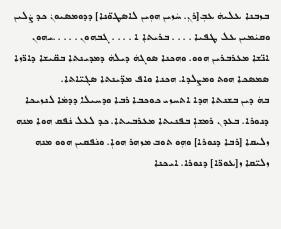ܒܙܒܢܐ ܥܠܝܗܿ ܥܒܼ[ܪܢܼ. ܚܿܙܝܢ ܗܘܼܝܢ ܠܐܣܛܘ̈ܢܐ] ܕܕܘܡܣܝܘܢܿ ܟܕ ܨܿܠܝܢ ܘܩܝܿܡܝܢ ܥܠ ܛܦܝܐ . . . . ܒܪܝܬܐܼ ܐ . . . . ܓܒܗܘܢ . . . . .ܝܗܘܢ ܐܢ̈ܫܐ ܡܥܪܒܪܝܢ ܗܘܘ. ܘܗܟܢܐ ܣܘܓܗܿ ܕܝܠܗܿ ܕܡܕܝܢܬܐ ܒܩ̈ܝܫܐ ܕܐܪ̈ܙܐ
ܣܡܣܟܐ ܗܘܬ ܘܡܨܠܕܐ. ܗܟܢܐ ܘܐܦ ܡܕ̈ܝܢܬܐ ܣܓܝ̈ܐܬܐ.
ܒܗܿ ܕܝܢ ܒܫܢܬܐ ܗܕܐ ܐܬܚܙܝ ܟܘܟܒܐ ܪܒܐ ܘܕܚܝܠܐ ܕܕܡܿܐ ܠܢܙܝܟܐ ܕܢܘܪܐ. ܒܥܕܢ ܪܡܫܐܼ ܒܦܢܝܬܐ ܡܥܪܒܝܬܐ. ܟܕ ܠܥܠ ܢܿܦܩ ܗܘܐ ܡܢܗ ܙܠܝܩܐ [ܪܒܐ ܕܢܘܪܐ] ܘܗܼܘ ܬܘܒ ܡܙܗܪ ܗܘܐܼ. ܘܢܿܦܩܝܢ ܗܘܘ ܡܢܗ ܙܠܝ̈ܩܐ ܙ[ܥܘܪ̈ܐ] ܕܢܘܪܐ. ܐܝܟܢܐ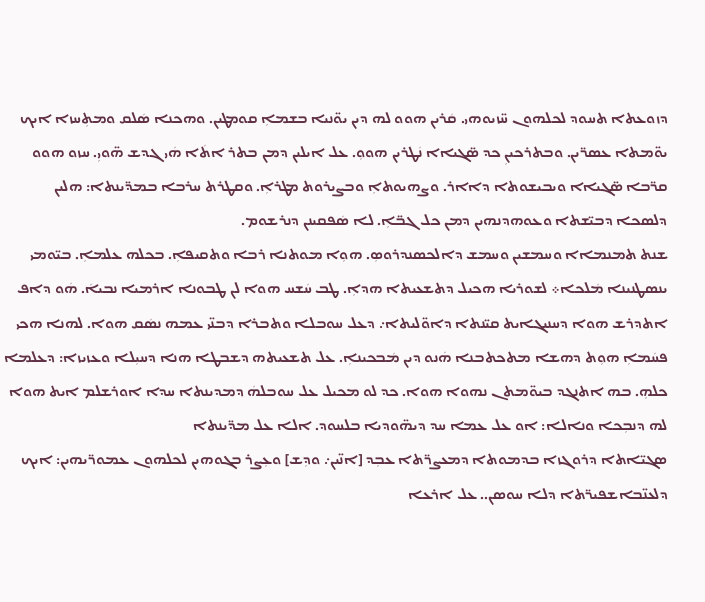ܕܙܘܥܬܐ ܬܚܘܕ ܠܟܠܗܘܢ ܚ̈ܙܝܘܗܝ. ܩܿܪܝܢ ܗܘܘ ܠܗ ܕܝܢ ܝܘ̈ܢܝܐ ܒܫܡܐܼ ܩܘܡܛܝܢ. ܘܗܟܢܐ ܣܿܠܩ ܘܡܬܼܚܙܐ ܐܝܟ ܝܘ̈ܡܬܐ ܥܣܪ̈ܝܢ. ܘܒܬܪܟܝܢܼ ܟܕ ܣ̈ܓܝܐܐ ܢܿܛܪܝܢ ܗܘܘܼ. ܥܠ ܐܝܠܝܢ ܕܡܢ ܒܬܪ ܐܬܿܐ ܗܿܝ ܓܕܫ ܗ̈ܘܝܼ. ܚܙܘ ܗܘܘ ܩܪ̈ܒܐ ܣ̈ܓܝܐܐ ܘܝܒܝܫܘܬܐ ܕܐܐܪ. ܘܨܗܝܘܬܐܼ ܘܒܨܝܪܘܬ ܡܛܪܐܼ. ܘܩܛܪܬ ܚܪܒܐ ܒܡܕ̈ܝܢܬܐ: ܗܠܝܢ ܕܠܣܟܐ ܕܒܝ̈ܫܬܐ ܘܥܘܗܕܢܗܝܢ ܕܡܢ ܟܠ ܓܒ̈ܐܼ. ܠܐ ܣܿܦܩܝܢܢ ܕܢܪܫܘܡ.
ܫܢܬ ܬܡܢܡܐܐ ܘܚܡܫܝܢ ܘܚܡܫ ܕܐܠܟܣܢܕܪܘܣܼ. ܗܘܼܐ ܡܘܬܢܐ ܪܒܐ ܘܬܩܝܦܐܼ. ܒܟܠܗ ܥܠܡܐܼ. ܒܝ̈ܘܡܝ ܝܢܣܛܢܝܢܐ ܡܿܠܟܐ܀ ܠܫܘܪܝܐ ܗܟܝܠ ܕܬܫܥܝܬܐ ܗܕܐܼ. ܛܒ ܚܿܫܚ ܗܘܐ ܠܢ ܛܒܘܢܐ ܐܪܡܝܐ ܢܒܝܐܿ. ܗܿܘ ܕܐܦ ܐܬܕܪܫ ܗܘܐ ܕܚܢܝܓܐܝܬ ܩܝ̈ܢܬܐ ܕܐܘ̈ܠܝܬܐ܇ ܕܥܠ ܚܘܒܠܐ ܘܬܒܪܐ ܕܒܢ̈ܝ ܥܡܗ ܢܣܿܩ ܗܘܐ. ܠܗܢܐ ܗܟܝ ܦܚܿܡܐܼ ܗܘܼܬ ܕܗܫܐ ܡܬܟܬܒܢܐ ܗܿܢܘ ܕܝܢ ܡܿܒܟܝܢܐܼ. ܥܠ ܬܫܥܝܬܗ ܕܫܒܛܐ ܗܢܐ ܕܚܝܼܠܐ ܘܥܙܝܙܐ: ܕܥܠܡܐ ܟܠܗܼ. ܒܗ ܐܬܢܓܕ ܒܝܘ̈ܡܬܢ ܢܗܘܐ ܗܘܐ. ܟܕ ܠܘ ܡܟܝܠ ܥܠ ܚܘܒܠܗܿ ܕܡܕܝܢܬܐ ܚܕܐ ܐܘܪܫܠܡ ܐܝܬ ܗܘܐ ܠܗ ܕܢܒܼܟܐ ܘܢܐܠܐ: ܐܘ ܥܠ ܥܡܐ ܚܕ ܕܝܗ̈ܘܕܝܐ ܒܠܚܘܕ. ܐܠܐ ܥܠ ܡܕ̈ܝܢܬܐ
ܣܓܝ̈ܐܬܐ ܕܪܘܓܙܐ ܒܕܡܘܬܐ ܕܡܥܨܪ̈ܬܐ ܥܒܼܕ [ܐܢ̈ܝܢ܇ ܘܕܼܫ] ܘܥܼܨܪ ܒܓܘܗܝܢ ܠܟܠܗܘܢ ܥܡܘܪ̈ܝܗܝܢ: ܐܝܟ ܕܠܥܢ̈ܒܐܫܦܝܪ̈ܬܐ ܕܠܐ ܚܘܣܢ.. ܥܠ ܐܪܥܐ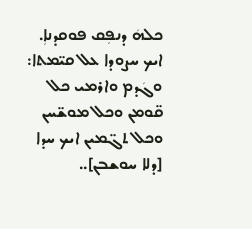ܟܠܗܿ ܕܢܦܼܩ ܦܘܩܕܢܐܼ. ܐܝܟ ܚܨܘܕܐ ܥܠ ܩܝ̈ܡܬܐ: ܘܓܿܕܡ ܘܐܪܡܝ ܟܠ ܩ̈ܘܡܢ ܘܟܠ ܡܘܫ̈ܚܢ ܘܟܠ ܬܓ̈ܡܝܢ ܐܝܟ ܚܕܐ [ܕܠܐ ܚܘܫܒܢ]..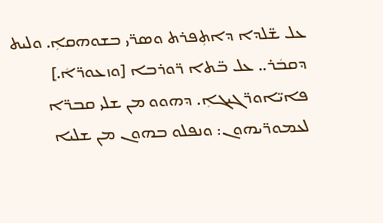ܥܠ ܫ̈ܠܕܐ ܕܐܬܼܦܪܬ ܘܣܪ̈ܝ ܒܫܘܗܩܐܼ. ܘܠܝܬ ܕܩܒܿܪ.. ܥܠ ܒ̈ܬܐ ܪ̈ܘܪܒܐ [ܘܙܥܘܪ̈ܐܿ.] ܦܐܝ̈ܐܘܪ̈ܓܝܓܐܼ. ܕܗܘܘ ܡܢ ܫܠܝ ܩܒܪ̈ܐ ܠܥܡܘܪ̈ܝܗܘܢ: ܘܢܦܠܘ ܒܗܘܢ ܡܢ ܫܠܝܐ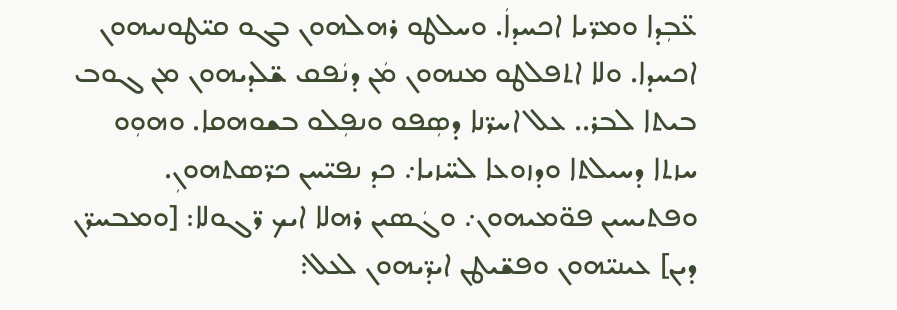ܥ̈ܒܼܕܐ ܘܡܪ̈ܝܐ ܐܟܚܕܐܿ. ܘܚܠܛܘ ܪܗܠܗܘܢ ܒܓܘ ܩܝ̈ܛܘܢܝܗܘܢ ܐܟܚܕܐ. ܘܠܐ ܐܬܦܠܛܘ ܡܢܗܘܢ ܡܿܢ ܕܢܿܦܩ ܫ̈ܠܕܝܗܘܢ ܡܢ ܓܘܒ ܒܝܬܐ ܠܒܪ.. ܥܠ ܐܚܪ̈ܢܐ ܕܣܼܦܘ ܘܢܦܼܠܘ ܒܫܘܗܩܐ. ܘܗܘܼܘ ܚܙܬܐ ܕܚܝܠܬܐ ܘܕܙܘܥܐ ܠܚ̈ܙܝܐ܇ ܟܕ ܢܦܝ̈ܚܢ ܟܪ̈ܣܬܗܘܢܼ. ܘܦܬܝܚܝܢ ܦܘ̈ܡܝܗܘܢ܇ ܘܓܿܣܝܢ ܪܗܠܐ ܐܝܟ ܪ̈ܓܘܠܐ: [ܘܡܒܚܪ̈ܢ ܕܝܢ] ܥܝܢܝ̈ܗܘܢ ܘܦܫ̈ܝܛܢ ܐܝܕ̈ܝܗܘܢ ܠܥܠ: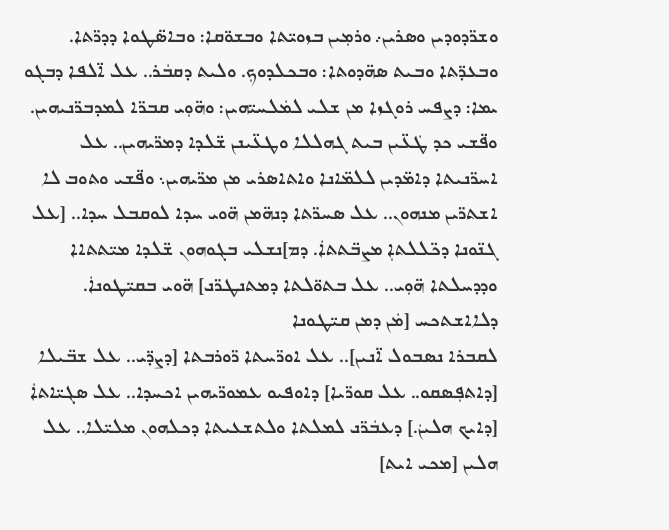ܘܫܪ̈ܕܘܕܝܢ ܘܣܪܝܢ܇ ܘܪܡܼܝܢ ܒܙܘܝ̈ܬܐ ܘܒܫܘ̈ܩܐ: ܘܒܐܣ̈ܛܘܐ ܕܕܪ̈ܬܐ. ܘܒܥܕ̈ܬܐ ܘܒܝܬ ܣܗ̈ܕܘܬܐ: ܘܒܟܠܕܘܟܼ. ܘܠܝܬ ܕܩܒܿܪ.. ܥܠ ܐ̈ܠܦܐ ܕܒܓܘ ܝܡܐ: ܕܨܦܚ ܪܘܓܙܐ ܡܢ ܫܠܝ ܠܡܿܠܚܝ̈ܗܝܢ: ܘܗ̈ܘܼܝ ܩܒܪ̈ܐ ܠܡܕܒܪ̈ܢܝܗܝܢ. ܘܦ̈ܫܝ ܟܕ ܛܿܥ̈ܝܢ ܒܝܬ ܓܗܠܠܐ ܘܛܥ̈ܝܢܢ ܫ̈ܠܕܐ ܕܡܪ̈ܝܗܝܢ.. ܥܠ ܐܚܪ̈ܢܝܬܐ ܕܐܡ̈ܕܝܢ ܠܠܡ̈ܐܢܐ ܘܐܬܐܣܪܝ ܡܢ ܡܪ̈ܝܗܝܢ܆ ܘܦ̈ܫܝ ܘܬܘܒ ܠܐ ܐܫܬܪ̈ܝܢ ܡܢܗܘܢ.. ܥܠ ܣܚܪ̈ܬܐ ܕܢܗ̈ܡܢ ܗ̈ܘܝ ܚܕܐ ܠܘܩܒܠ ܚܕܐ.. [ܥܠ ܓܢ̈ܘܢܐ ܕܟ̈ܠܠܬܐܼ ܡܨܒ̈ܬܬܐܿ. ܕܡ]ܢܫܠܝ ܒܓܘܗܘܢ ܫ̈ܠܕܐ ܡܝ̈ܬܬܐܐ ܘܕܕܚܠܬܐ ܗ̈ܘܼܝ.. ܥܠ ܒܬܘ̈ܠܬܐ ܕܡܬܢܛܪ̈ܢ] ܗ̈ܘܝ ܒܩܝ̈ܛܘܢܐܿ. ܕܠܐܐܫܬܟܚ [ܡܿܢ ܕܡܢ ܩܝ̈ܛܘܢܐ
ܠܩܒܪܐ ܢܣܒܘܠ ܐ̈ܢܝܢ].. ܥܠ ܐܘܪ̈ܚܬܐ ܪ̈ܘܪܒܬܐ [ܕܨܕ̈ܝ.. ܥܠ ܫܒ̈ܝܠܐ [ܕܐܬܦܼܣܩܘ.. ܥܠ ܩܘܪ̈ܝܐ] ܕܐܘܦܝܘ ܥܡܘܪ̈ܝܗܝܢ ܐܟܚܕܐ.. ܥܠ ܣܓܝ̈ܐܬܐܿ [ܕܐܝܟ ܗܠܝܢܿ.] ܕܥܒܿܪ̈ܢ ܠܡܠܬܐ ܘܠܬܫܥܝܬܐ ܕܟܠܗܘܢ ܡܠܝ̈ܠܐ.. ܥܠ ܗܠܝܢ [ܡܟܝ ܐܝܬ]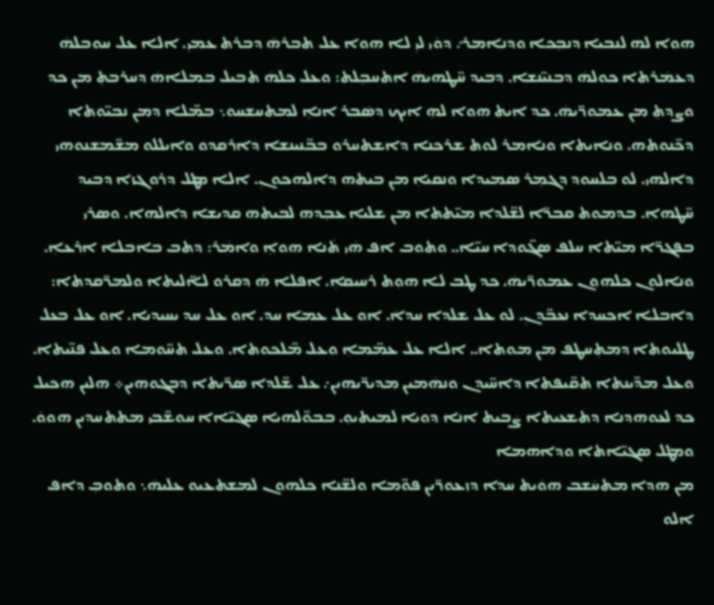ܗܘܐ ܠܗ ܠܢܒܝܐ ܕܢܒܼܟܐ ܘܕܢܐܡܪ܇ ܕܘܿܝ ܠܝܼ ܠܐ ܗܘܐ ܥܠ ܬܒܪܗܿ ܕܒܪܬ ܥܡܝܼ. ܐܠܐ ܥܠ ܚܘܒܠܗܿ ܕܥܡܿܪܬܐ ܟܘܠܗܿ ܕܒܢܝ̈ܢܫܐ. ܕܒܝܕ ܚ̈ܛܗܝܗܿ ܐܬܚܒܼܠܬ: ܘܥܠ ܟܠܗܿ ܬܒܝܠ ܒܡܠܐܗܿ ܕܚܪܒܬܼ ܡܢ ܟܕ ܘܨܕܬܼ ܡܢ ܥܡܘܪ̈ܝܗܿ. ܟܕ ܐܝܬ ܗܘܐ ܠܗܼ ܐܝܟ ܕܣܿܒܪ ܐܢܐܼ ܠܡܬܚܫܚܘ܆ ܒܡ̈ܠܐ ܕܡܢ ܢܒܝ̈ܘܬܐ ܕܟ̈ܢܘܬܗ. ܘܢܐܝܬܐ ܘܢܐܡܪ ܠܘܬ ܫܪܟܢܐ ܕܐܫܬܚܪܘ ܒܒ̈ܢܝܢܫܐ ܕܐܪܩܕܘ ܘܐܝܠܠܘ ܡܫ̈ܡܫܢܘܗܝ ܕܐܠܗܝ. ܠܘ ܒܠܚܘܕ ܕܓܡܼܪ ܣܡܝܕܐ ܘܢܩܝܐܼ ܡܢ ܒܝܬܗ ܕܐܠܗܟܘܢܼ. ܐܠܐ ܡܛܠ ܕܪܘܓܙܐ ܕܒܝܕ ܚ̈ܛܗܐܼ. ܒܕܡܘܬ ܩܒܪ̈ܐ ܠܫ̈ܠܕܐ ܡܝ̈ܬܬܐ ܡܢ ܫܠܝܐ ܥܒܼܕܗ ܠܒܝܬܗ ܩܕܝܫܐ ܕܐܠܗܐ. ܘܣܪܝ ܒܦܓܪ̈ܐ ܡܝ̈ܬܐ ܚܠܦ ܣܓ̈ܘܕܐ ܚܝ̈ܐ.. ܘܬܘܒ ܐܦ ܗܿܝ ܬܿܢܐ ܗܘܐܼ ܘܐܡܿܪ: ܕܬܒ ܒܐܒܠܐ ܐܪܥܐܼ. ܘܢܐܠܘܢ ܟܠܗܘܢ ܥܡܘܪ̈ܝܗܿ. ܟܕ ܛܒ ܠܐ ܗܘܼܬ ܪܚܝܩܐܼ. ܐܦܠܐ ܗܿ ܕܩܪܘ ܠܐ̈ܠܝܬܐ ܘܠܡܪ̈ܩܕܬܐ: ܕܐܒܠܐ ܐܟܚܕܐ ܢܥܒ̈ܕܢܼ. ܠܘ ܥܠ ܫܠܕܐ ܚܕܐܿ. ܐܘ ܥܠ ܥܡܐ ܚܕ. ܐܘ ܥܠ ܚܕ ܝܚܝܕܝܐ. ܐܘ ܥܠ ܒܥܠ ܛܠܝܘܬܐ ܕܡܬܼܚܛܦ ܡܢ ܡܘܬܐ.. ܐܠܐ ܥܠ ܥܡ̈ܡܐܼ ܘܥܠ ܡ̈ܠܟܘܬܐ. ܘܥܠ ܬܚ̈ܘܡܐ ܘܥܠ ܦܢ̈ܝܬܐ. ܘܥܠ ܡܕ̈ܝܢܬܐ ܬܩ̈ܝܦܬܐ ܕܐܚ̈ܝܕܢ ܘܢܗܿܡܝܢ ܡܕܝܪ̈ܝܗܝܢ܇ ܥܠ ܫ̈ܠܕܐ ܣܪ̈ܝܬܐ ܕܒܓܘܗܝܢ܀ ܗܠܝܢ ܗܟܝܠ ܟܕ ܠܥܘܗܕܢܐ ܕܬܫܥܝܬܐ ܨܿܒܝܬ ܐܢܐ ܕܘܝܐ ܠܡܝܬܝܘܼ. ܒܒܘ̈ܠܗܝܐ ܣܓܝ̈ܐܐ ܚܘܫ̈ܒܝ ܡܬܬܚܕܝܢ ܗܘܘܿ. ܘܡܛܠ ܣܓܝ̈ܐܬܐ ܘܕܐܗܡܐ
ܡܢ ܗܕܐ ܡܬܚܿܫܒ ܗܘܿܝܬ ܚܕܐ ܕܙܥܘܪ̈ܝܢ ܦܘ̈ܡܐ ܘܠܫ̈ܢܐ ܟܠܗܘܢ ܠܡܫܬܥܝܘ ܥܠܝܗܿ܆ ܘܬܘܒܼ ܕܐܦ ܐܠܘ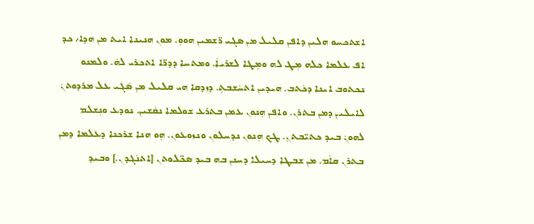ܐܫܬܟܚܘ ܗܠܝܢ ܕܐܦܢ ܩܠܝܠ ܡܢ ܣܓܝ ܪ̈ܫܡܝܢ ܗܘܘܼ. ܡܘܢ ܗܢܝܢܐ ܐܝܬ ܡܢ ܗܕܐ܇ ܟܕ ܐܦ ܥܠܡܐ ܟܠܗ ܡܼܛ ܠܗ ܘܡܼܛܐ ܠܫܪܝܐܿ. ܘܡܬܚܐ ܕܕܪ̈ܐ ܐܬܟܪܝ ܠܗܿ. ܘܠܡܢܘ ܢܟܬܘܒ ܐܝܢܐ ܕܟܿܬܒ. ܗܝܕܝܢ ܐܬܚܿܫܒܬܼ. ܕܙܕܩܐ ܗܝ ܩܠܝܠ ܡܢ ܣܿܓܝ ܥܠ ܡܪܕܘܬܢܿ ܠܐܝܠܝܢ ܕܡܢ ܒܬܪܢ. ܘܐܦܢ ܗܼܢܘܢ ܥܡܢ ܒܬܪܥ ܫܘܠܡܐ ܢܩܿܫܝܢ. ܢܘܕܥ ܘܢܼܫܠܡ ܠܗܘܢܿ ܒܝܕ ܟܬܝ̈ܒܬܢܼ. ܛܟ ܗܼܢܘܢ ܢܕܚܠܘܢ ܘܢܙܘܥܘܢ. ܗܼܘ ܗܢܐ ܫܪܟܢܐ ܕܥܠܡܐ ܕܡܢ ܒܬܪܢ ܩܐܿܡ. ܡܢ ܫܒܛܐ ܕܚܝܠܐ ܕܚܢܢ ܒܗ ܒܝܕ ܣܟ̈ܠܘܬܢ [ܐܬܢܿܓܕܢ.] ܘܒܝܕ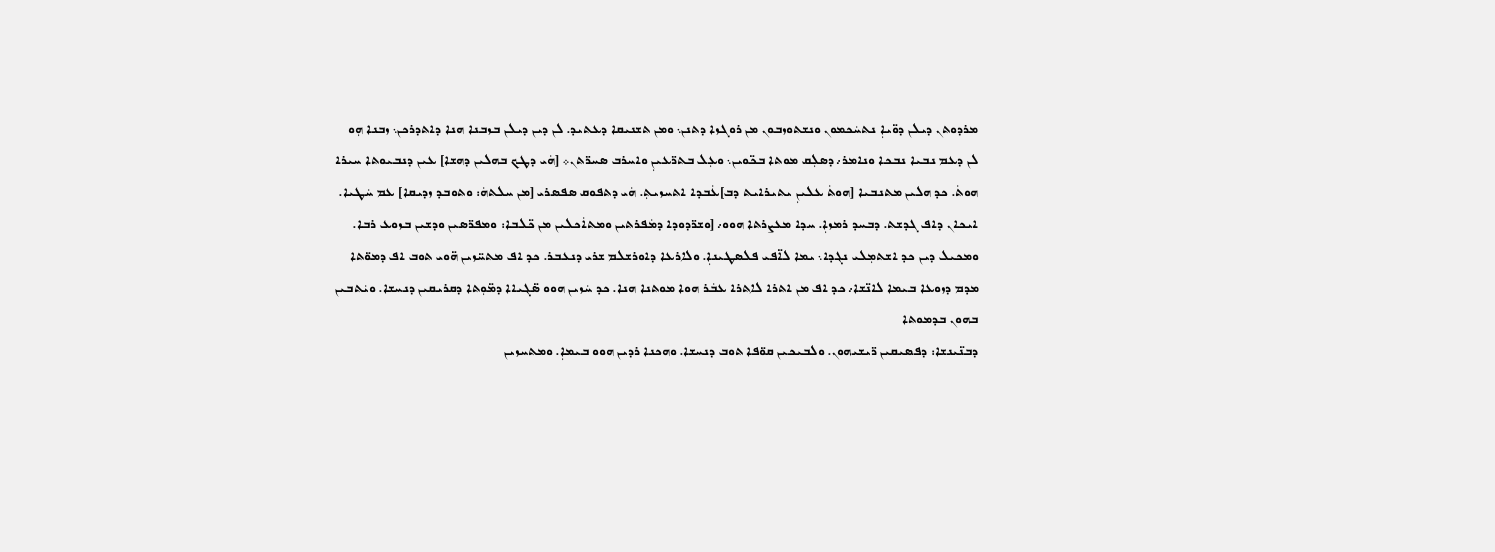ܡܪܕܘܬܢ ܕܝܠܢ ܕܘ̈ܝܐܼ ܢܬܚܿܟܡܘܢ ܘܢܫܬܘܙܒܘܢ ܡܢ ܪܘܓܙܐ ܕܬܢܢ܆ ܘܡܢ ܬܫܢܝܩܐ ܕܥܬܝܕ. ܠܢ ܕܝܢ ܕܝܠܢ ܒܙܒܢܐ ܗܢܐ ܕܐܬܕܪܟܢ܆ ܙܒܢܐ ܗܼܘ ܠܢ ܕܥܡ ܢܒܝܐ ܢܒܟܐ ܘܢܐܡܪ܇ ܕܣܠܼܩ ܡܘܬܐ ܒܟ̈ܘܝܢ܆ ܘܥܼܠ ܒܬܪ̈ܥܝܢܼ ܘܐܚܪܒ ܣܚܪ̈ܬܢ܀ [ܗܿܝ ܕܛܟ ܒܗܠܝܢ ܕܗܫܐ] ܥܝܢ ܕܢܒܝܘܬܐ ܚܝܪܐ ܗܘܬܿ. ܟܕ ܗܠܝܢ ܡܬܢܒܝܐ [ܗܘܬܿ ܥܠܝܢܼ ܝܬܝܪܐܝܬ ܕܒ]ܥܿܒܕܐ ܐܬܚܙܝܬܼ. ܗܿܝ ܕܬܦܘܩ ܣܦܣܪܝ [ܡܢ ܚܠܬܗܿ: ܘܬܘܒܕ ܙܕܝܩܐ] ܥܡ ܚܿܛܝܐ. ܐܝܟܐܢ ܕܐܦ ܓܕܫܬ. ܕܒܚܕ ܪܡܙܐܼ. ܚܕܐ ܡܥܨܪܬܐ ܗܘܘ܇ [ܘܫܪ̈ܕܘܕܐ ܕܡܿܦܪܬܝܢ ܘܡܬܐܿܟܠܝܢ ܡܢ ܟ̈ܠܒܐ: ܘܡܦܪ̈ܣܝܢ ܘܕܫܝܢ ܒܙܘܥ ܪܒܐ. ܘܡܟܝܠ ܕܝܢ ܟܕ ܐܫܬܡܼܠܝ ܢܓܕܐ܆ ܝܡܐ ܠܐ̈ܦܝ ܦܠܣܛܝܢܐܼ. ܘܠܐܪܥܐ ܕܐܘܪܫܠܡ ܫܪܝ ܕܢܥܒܪ. ܟܕ ܐܦ ܡܬܚ̈ܙܝܢ ܗ̈ܘܝ ܬܘܒ ܐܦ ܕܡܘ̈ܬܐ ܡܕܡ ܕܙܘܥܐ ܒܝܡܐ ܠܐܢ̈ܫܐ܇ ܟܕ ܐܦ ܡܢ ܐܬܪܐ ܠܐܬܪܐ ܥܒܿܪ ܗܘܐ ܡܘܬܢܐ ܗܢܐ. ܟܕ ܚܿܙܝܢ ܗܘܘ ܣ̈ܓܝܐܐ ܕܡ̈ܘܼܬܐ ܕܩܪܝܩܝܢ ܕܢܚܫܐ. ܘܝܿܬܒܝܢ ܒܗܘܢ ܒܕܡܘܬܐ
ܕܒܢ̈ܝܢܫܐ: ܕܦܣܝܩܝܢ ܪ̈ܝܫܝܗܘܢ. ܘܠܒܝܟܝܢ ܩܘ̈ܦܐ ܬܘܒ ܕܢܚܫܐ. ܘܗܟܢܐ ܪܕܝܢ ܗܘܘ ܒܝܡܐܼ. ܘܡܬܚܙܝܢ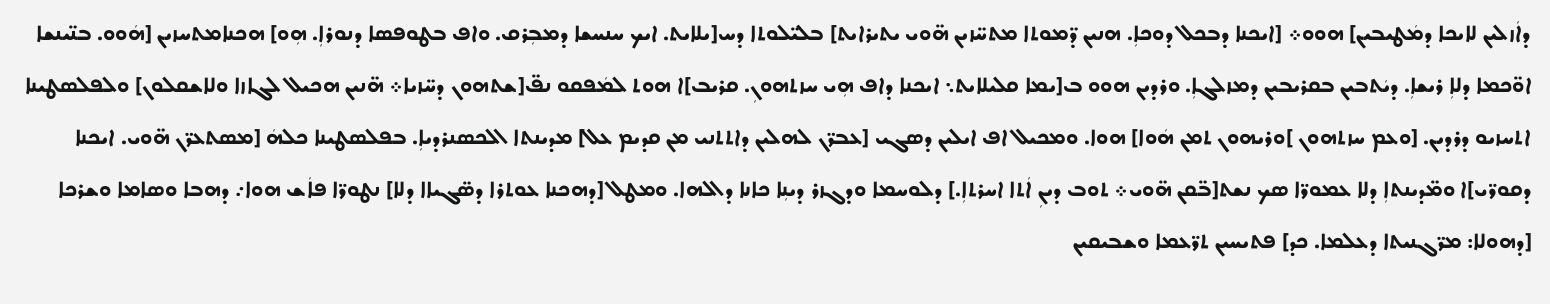ܕܐܿܙܠܝܢ ܠܐܝܟܐ ܕܡܿܛܝܒܝܢ] ܗܘܘ܀ [ܐܝܟܢܐ ܕܒܟܠ ܕܘܟܐܼ. ܗܢܝܢ ܕ̈ܡܘܬܐ ܡܬܚ̈ܙܝܢ ܗ̈ܘܝ ܝܬܝܪܐܝܬ] ܒܠܝ̈ܠܘܬܐ ܕܚ[ܝܠܐܝܬ. ܐܝܟ ܚܢܚܫܐ ܕܡܒܼܪܩ. ܘܐܦ ܒܛܘܦܣܐ ܕܢܘܪܐܼ. ܗܼܘ] ܗܟܢܐܡܬܚܙܝܢ [ܗܿܘܘ. ܒܢ̈ܝܢܫܐ ܐܘ̈ܟܡܐ ܕܠܐܼ ܪܝܫܐܼ. ܕܝܿܬܒܝܢ ܒܩܪܝܒܝܢ ܕܡܙܠܓܐܼ. ܘܪܕܝܢ ܗܘܘ ܒ[ܝܡܐ ܩܠܝܠܐܝܬ܆ ܐܝܟܢܐ ܕܐܦ ܗܼܝ ܚܙܬܗܘܢܼ. ܩܪܝܒ]ܐ ܗܘܬ ܠܡܿܦܩܘ ܢܦ̈[ܫܬܗܘܢ ܕܚ̈ܙܝܐ܀ ܗ̈ܢܝܢ ܗܟܝܠ ܠܓܐܙܐ ܘܠܐܫܩܠܘܢ] ܘܠܦܠܣܛܝܢܐ ܐܬܚܙܝܘ ܕܪܕܝܢ. [ܘܥܡ ܚܙܬܗܘܢ ]ܘܪܝܗܘܢ ܬܡܢ ܗܿܘܐ] ܗܘܐ. ܘܡܟܝܠ ܐܦ ܐܝܠܝܢ ܕܣܓܝ [ܥܒܪ̈ܢ ܠܗܠܝܢ ܕܐܬܬܢܝ ܡܢ ܩܕܝܡ ܥܠ] ܡܕܝܢܬܐ ܐܠܟܣܢܪܕܝܐܼ. ܒܦܠܣܛܝܢܐ ܟܠܗܿ [ܡܣܬܥܪ̈ܢ ܗ̈ܘܝ. ܐܝܟܢܐ ܕܩܘܪ̈ܝ]ܐ ܘܡ̈ܕܝܢܬܐܼ ܕܠܐ ܥܡܘܪ̈ܐ ܣܟ ܢܫܬ[ܒ̈ܩܢ ܗ̈ܘܝ܀ ܬܘܒ ܕܝܢܼ ܐܿܬܐ ܐܚܪܬܐܼ.] ܕܠܘܚܡܐ ܘܕܓܙܪ ܕܝܢܼܐ ܟܐܢܐ ܕܐܠܗܐ. ܘܡܛܠ [ܕܗܟܢܐ ܥܘܬܪܐ ܕܣ̈ܓܝܐܐ ܕܠܐ] ܢܛܘܪ̈ܐ ܦܐܿܫ ܗܘܐ܇ ܕܗܒܐ ܘܣܐܡܐ ܘܫܪܟܐ [ܕܗܘܠܐ: ܡܪ̈ܓܢܝܬܐ ܕܥܠܡܐ. ܟܕ] ܦܬܝܚܝܢ ܬܪ̈ܥܡܐ ܘܫܒܝܩܝܢ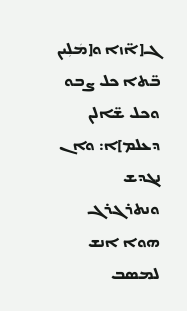ܓ[ܐ̈ܙܐ ܘ[ܡܿܠܼܝܢ ܒ̈ܬܐ ܟܠ ܨܒܘ ܘܟܠ ܫ̈ܐܠܢ ܕܥܠܡ]ܐ: ܘܐܢ ܢܓܕܫ ܘܢܬܪܓܪܓ ܗܘܐ ܐܢܫ ܠܡܣܒ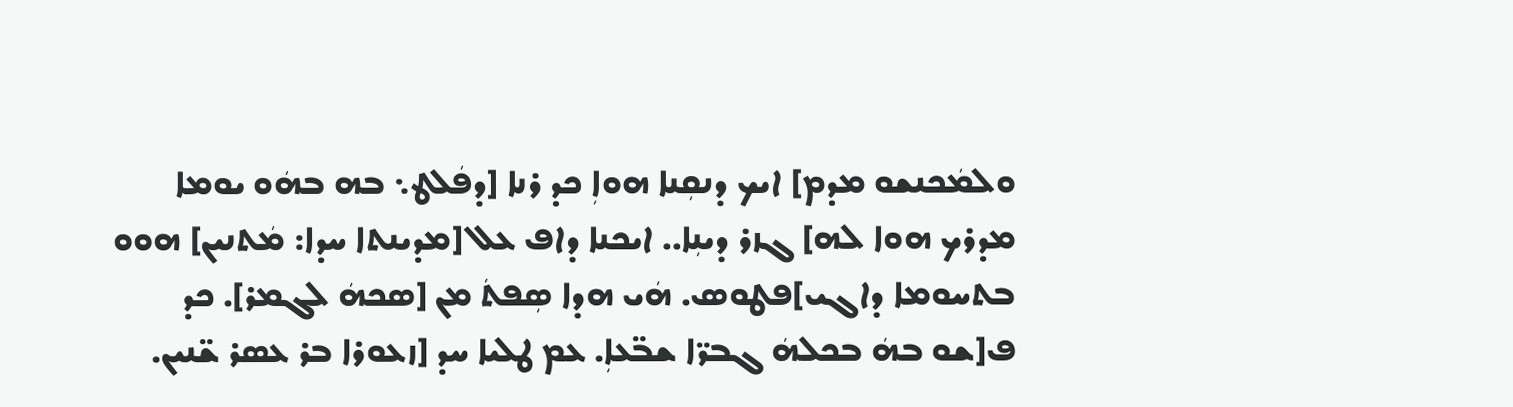ܘܠܡܿܟܢܫܘ ܡܕܡ] ܐܝܟ ܕܢܩܼܢܐ ܗܘܐܼ ܟܕ ܪܢܐ [ܕܦܿܠܛ܆ ܒܗ ܒܗܿܘ ܝܘܡܐ ܡܕܪܟ ܗܘܐ ܠܗ] ܓܙܪ ܕܝܢܼܐ.. ܐܝܟܢܐ ܕܐܦ ܥܠ [ܡܕܝܢܬܐ ܚܕܐ: ܡܿܬܢܝܢ] ܗܘܘ ܒܬܚܘܡܐ ܕܐܓܝ]ܦܛܘܣ. ܗܿܝ ܗܕܐ ܣܼܦܬܿ ܡܢ [ܣܟܗܿ ܠܓܡܪ]. ܟܕ ܦ[ܫܘ ܒܗܿ ܒܟܠܗܿ ܓܒܪ̈ܐ ܫܒ̈ܥܐܼ. ܥܡ ܛܠܝܐ ܚܕ [ܙܥܘܪܐ ܒܪ ܥܣܪ ܫ̈ܢܝܢ.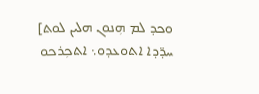ܘܟܕ ܠܡ ܗܼܢܘܢ ܗܠܝܢ ܠܘܬ] ܚܕ̈ܕܐ ܐܬܘܥܕܘ܆ ܐܬܟܼܪܟܘ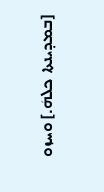[ܒܡܕܝܢܬܐ ܟܠܗܿ.] ܘܚܙܘ